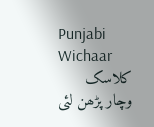Punjabi Wichaar
کلاسک
وچار پڑھن لئی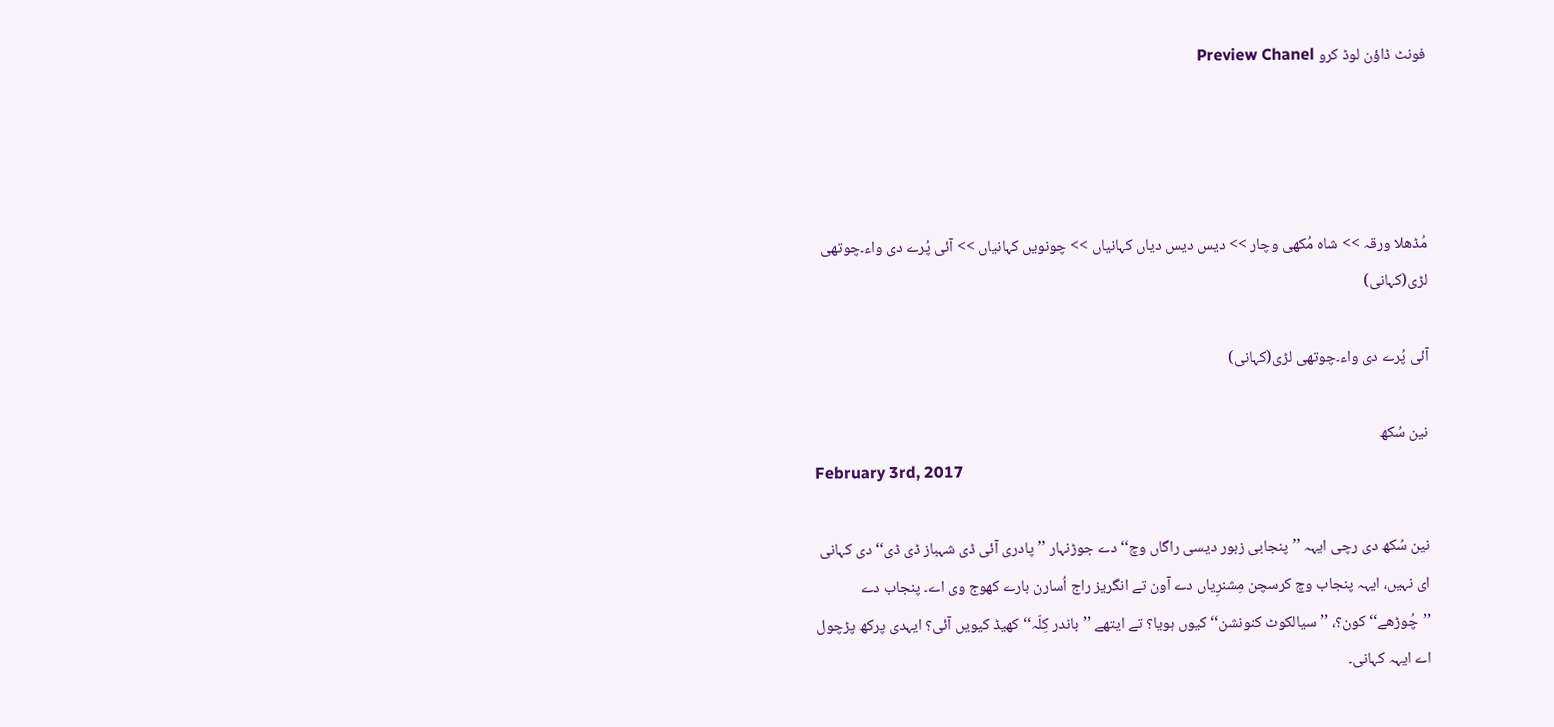فونٹ ڈاؤن لوڈ کرو Preview Chanel




مُڈھلا ورقہ >> شاہ مُکھی وچار >> دیس دیس دیاں کہانیاں >> چونویں کہانیاں >> آئی پُرے دی واء۔چوتھی لڑی(کہانی)

آئی پُرے دی واء۔چوتھی لڑی(کہانی)

نین سُکھ
February 3rd, 2017

نین سُکھ دی رچی ایہہ ’’پنجابی زبور دیسی راگاں وچ‘‘ دے جوڑنہار ’’پادری آئی ڈی شہباز ڈی ڈی‘‘ دی کہانی ای نہیں، ایہہ پنجاب وچ کرسچن مِشنرِیاں دے آون تے انگریز راج اُسارن بارے کھوج وی اے۔ پنجاب دے
’’چُوڑھے‘‘ کون؟، ’’سیالکوٹ کنونشن‘‘ کیوں ہویا؟ تے ایتھے ’’باندر کِلّہ‘‘ کھیڈ کیویں آئی؟ ایہدی پرکھ پڑچول اے ایہہ کہانی۔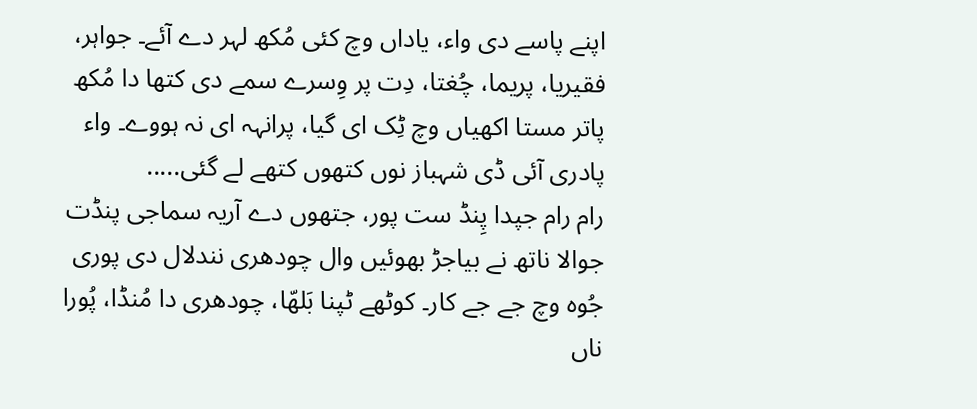اپنے پاسے دی واء، یاداں وچ کئی مُکھ لہر دے آئے۔ جواہر، فقیریا، پریما، چُغتا، دِت پر وِسرے سمے دی کتھا دا مُکھ پاتر مستا اکھیاں وچ ٹِک ای گیا، پرانہہ ای نہ ہووے۔ واء پادری آئی ڈی شہباز نوں کتھوں کتھے لے گئی.....
رام رام جپدا پِنڈ ست پور، جتھوں دے آریہ سماجی پنڈت جوالا ناتھ نے بیاجڑ بھوئیں وال چودھری نندلال دی پوری جُوہ وچ جے جے کار۔ کوٹھے ٹپنا بَلھّا، چودھری دا مُنڈا، پُورا ناں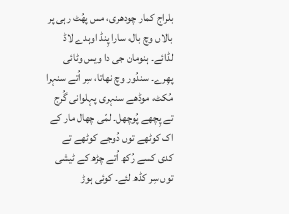بلراج کمار چودھری، مس پھُٹ رہی پر بالاں وچ بال، سارا پِنڈ اوہدے لاڈ لڈائے۔ ہنومان جی دا ویس وٹائی پھِرے۔ سندُور وچ نھاتا، سِر اُتے سنہرا مُکٹ، موڈھے سنہری پہلوانی گُرج تے پِچھے پُوچھل۔ لمّی چھال مار کے اک کوٹھے توں دُوجے کوٹھے تے کدی کسے رُکھ اُتے چڑھ کے ٹیشی توں سِر کڈھ لئے۔ کوئی ہوڑ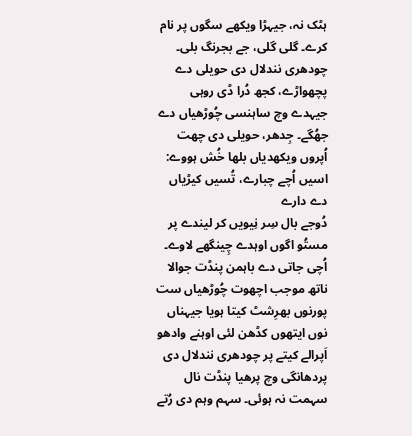ہٹک نہ، جیہڑا ویکھے سگوں پر نام کرے۔ گلی گلی، جے بجرنگ بلی۔ چودھری نندلال دی حویلی دے پچھواڑے، کجھ دُرا ڈی روہی جیہدے وچ ساہنسی چُوڑھیاں دے جھُگے۔ جِدھر، حویلی دی چھت اُپروں ویکھدیاں بلھا خُش ہووے:
اسیں اُچے چبارے، تُسیں کیڑیاں دے دارے
دُوجے بال سِر نِیویں کر لیندے پر مستُو اگوں اوہدے چِینگھے لاوے۔
اُچی جاتی دے باہمن پنڈت جوالا ناتھ موجب اچھوت چُوڑھیاں ست پورنوں بھرِشٹ کیتا ہویا جیہناں نوں ایتھوں کڈھن لئی اوہنے وادھو اَپرالے کیتے پر چودھری نندلال دی پردھانگی وچ پرھیا پنڈت نال سہمت نہ ہوئی۔ سہم وہم دی رُتے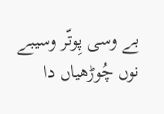بے وسی پِوتّر وسیبے نوں چُوڑھیاں دا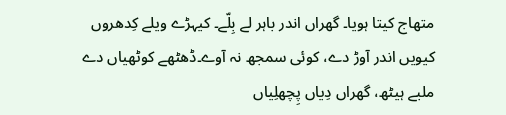متھاج کیتا ہویا۔ گھراں اندر باہر لے بِلّے۔ کیہڑے ویلے کِدھروں کیویں اندر آوڑ دے، کوئی سمجھ نہ آوے۔ڈھٹھے کوٹھیاں دے ملبے ہیٹھ، گھراں دِیاں پِچھلِیاں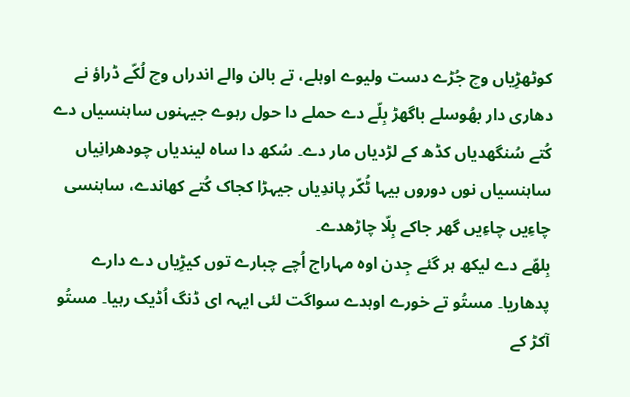کوٹھڑِیاں وچ جُڑے دست ولیوے اوہلے، تے بالن والے اندراں وچ لُکّے ڈراؤ نے دھاری دار بھُوسلے باگھڑ بِلّے دے حملے دا حول رہوے جیہنوں ساہنسیاں دے کُتے سُنگھدیاں کڈھ کے لڑدیاں مار دے۔ سُکھ دا ساہ لیندیاں چودھرانِیاں ساہنسیاں نوں دوروں بیہا ٹُکّر پاندِیاں جیہڑا کجاک کُتے کھاندے، ساہنسی چاءِیں چاءِیں گھر جاکے بِلّا چاڑھدے۔
بِلھّے دے لیکھ ہر گئے جِدن اوہ مہاراج اُچے چبارے توں کیڑِیاں دے دارے پدھاریا۔ مستُو تے خورے اوہدے سواگت لئی ایہہ ای ڈنگ اُڈیک رہیا۔ مستُو آکڑ کے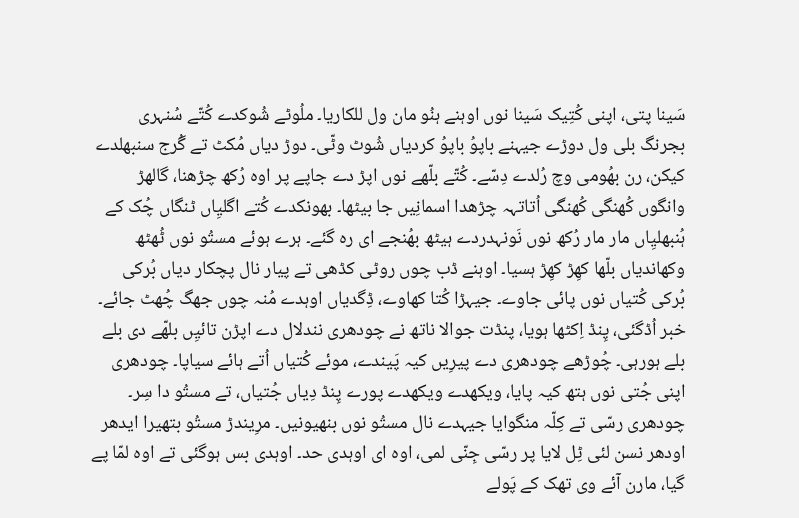سَینا پتی، اپنی کُتِیک سَینا نوں اوہنے ہنُو مان ول للکاریا۔ ملُوٹے شُوکدے کُتّے سُنہری بجرنگ بلی ول دوڑے جیہنے باپوُ باپوُ کردیاں شُوٹ وٹّی۔ دوڑ دیاں مُکٹ تے گُرج سنبھلدے کیکن، رن بھُومی وچ رُلدے دِسّے۔ کُتّے بلّھے نوں اپڑ دے جاپے پر اوہ رُکھ چڑھنا، گالھڑ وانگوں کُھنگی کُھنگی اُتاتہہ چڑھدا اسمانِیں جا بیٹھا۔ بھونکدے کُتے اگلیِاں ٹنگاں چُک کے ہُنبھلیِاں مار مار رُکھ نوں نَونہدردے ہیٹھ بھُنجے ای رہ گئے۔ ہرے ہوئے مستُو نوں ٹُھٹھ وکھاندیاں بلّھا کھِڑ کھِڑ ہسیا۔ اوہنے ڈب چوں روٹی کڈھی تے پیار نال پچکار دیاں بُرکی بُرکی کُتیاں نوں پائی جاوے۔ جیہڑا کُتا کھاوے، ڈِگدیاں اوہدے مُنہ چوں جھگ چُھٹ جائے۔
خبر اُڈگئی، پِنڈ اِکٹھا ہویا، پنڈت جوالا ناتھ نے چودھری نندلال دے اپڑن تائیِں بلھّے دی بلے بلے ہورہی۔ چُوڑھے چودھری دے پیرِیں کیہ پَیندے، موئے کُتیاں اُتے ہائے سیاپا۔ چودھری اپنی جُتی نوں ہتھ کیہ پایا، ویکھدے ویکھدے پورے پِنڈ دِیاں جُتیاں، تے مستُو دا سِر۔ چودھری رسّی تے کِلّہ منگوایا جیہدے نال مستُو نوں بنھیونیں۔ مرِیندڑ مستُو بتھیرا ایدھر اودھر نسن لئی ٹِل لایا پر رسّی جِنّی لمی، اوہ ای اوہدی حد۔ اوہدی بس ہوگئی تے اوہ لمّا پے گیا، مارن آئے وی تھک کے پَولے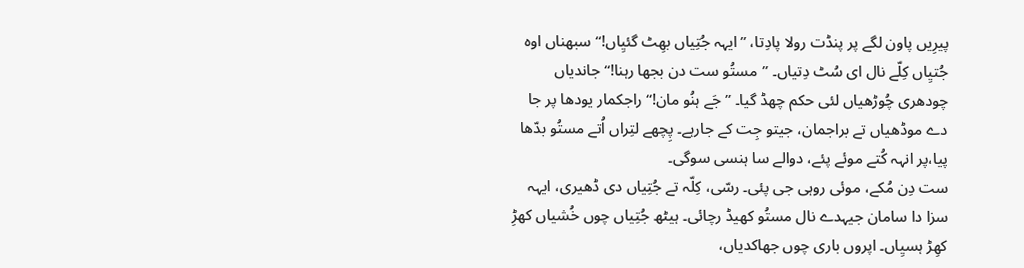پیرِیں پاون لگے پر پنڈت رولا پادِتا، ’’ایہہ جُتِیاں بھِٹ گئیِاں!‘‘ سبھناں اوہ جُتیِاں کِلّے نال ای سُٹ دِتیاں۔ ’’مستُو ست دن بجھا رہنا!‘‘ جاندیاں چودھری چُوڑھیاں لئی حکم چھڈ گیا۔ ’’جَے ہنُو مان!‘‘ راجکمار یودھا پر جا دے موڈھیاں تے براجمان، جیتو جِت کے جارہے۔ پِچھے لتِراں اُتے مستُو بدّھا پیا،پر انہہ کُتے موئے پئے، دوالے سا ہنسی سوگی۔
ست دِن مُکے، موئی روہی جی پئی۔ رسّی، کِلّہ تے جُتِیاں دی ڈھیری، ایہہ سزا دا سامان جیہدے نال مستُو کھیڈ رچائی۔ ہیٹھ جُتِیاں چوں خُشیاں کھڑِ کھِڑ ہسیِاں۔ اپروں باری چوں جھاکدیاں،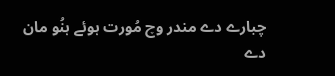چبارے دے مندر وچ مُورت ہوئے ہنُو مان دے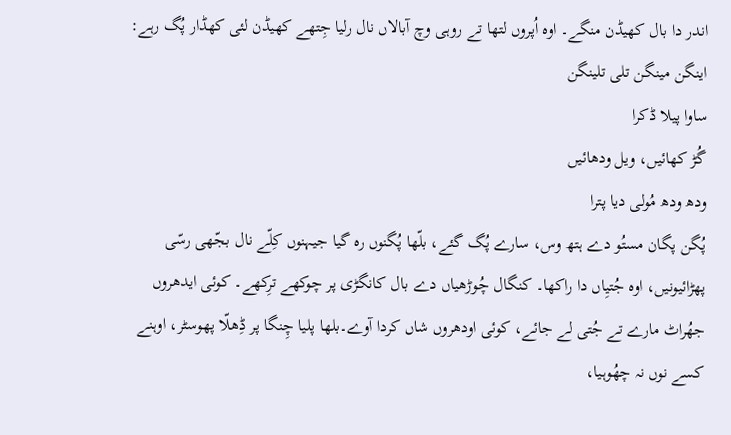اندر دا بال کھیڈن منگے۔ اوہ اُپروں لتھا تے روہی وچ آبالاں نال رلیا جِتھے کھیڈن لئی کھڈار پُگ رہے:
اینگن مینگن تلی تلینگن
ساوا پیلا ڈکرا
گُڑ کھائیں، ویل ودھائیں
ودھ ودھ مُولی دیا پترا
پُگن پگان مستُو دے ہتھ وس، سارے پُگ گئے، بلّھا پُگنوں رہ گیا جیہنوں کِلّے نال بجّھی رسّی پھڑائیونیں، اوہ جُتیِاں دا راکھا۔ کنگال چُوڑھیاں دے بال کانگڑی پر چوکھے ترِکھے۔ کوئی ایدھروں جھُراٹ مارے تے جُتی لے جائے، کوئی اودھروں شاں کردا آوے۔بلھا پلیا چِنگا پر ڈِھلّا پھوسٹر، اوہنے کسے نوں نہ چھُوہیا،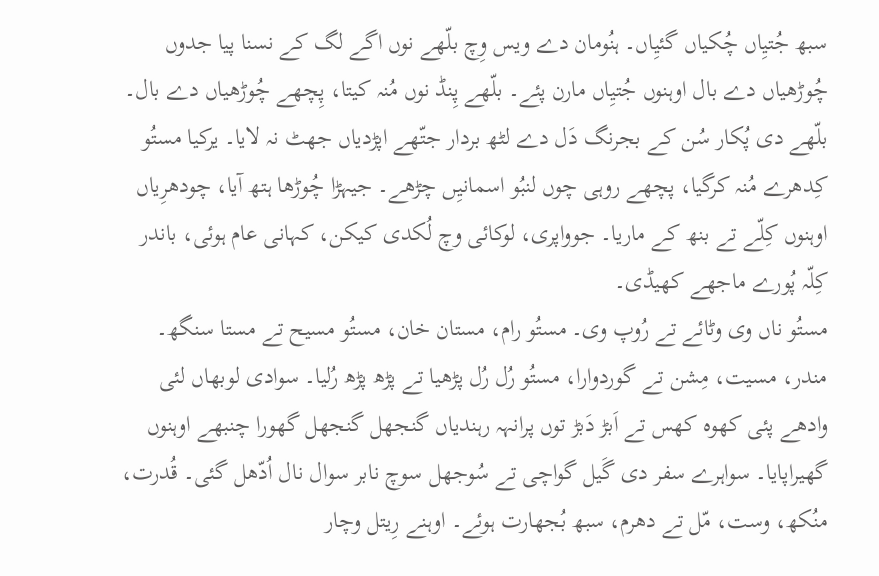سبھ جُتیِاں چُکیاں گئیِاں۔ ہنُومان دے ویس وِچ بلّھے نوں اگے لگ کے نسنا پیا جدوں چُوڑھیاں دے بال اوہنوں جُتیِاں مارن پئے۔ بلّھے پِنڈ نوں مُنہ کیتا، پِچھے چُوڑھیاں دے بال۔ بلّھے دی پُکار سُن کے بجرنگ دَل دے لٹھ بردار جتّھے اپڑدیاں جھٹ نہ لایا۔ یرکیا مستُو کِدھرے مُنہ کرگیا، پچھے روہی چوں لنبُو اسمانیِں چڑھے۔ جیہڑا چُوڑھا ہتھ آیا، چودھرِیاں اوہنوں کِلّے تے بنھ کے ماریا۔ جوواپری، لوکائی وچ لُکدی کیکن، کہانی عام ہوئی، باندر کِلّہ پُورے ماجھے کھیڈی۔
مستُو ناں وی وٹائے تے رُوپ وی۔ مستُو رام، مستان خان، مستُو مسیح تے مستا سنگھ۔ مندر، مسیت، مِشن تے گوردوارا، مستُو رُل رُل پڑھیا تے پڑھ پڑھ رُلیا۔ سوادی لوبھاں لئی وادھے پئی کھوہ کھس تے اَبڑ دَبڑ توں پرانہہ رہندیاں گنجھل گنجھل گھورا چنبھے اوہنوں گھیراپایا۔ سواہرے سفر دی گَیل گواچی تے سُوجھل سوچ نابر سوال نال اُدّھل گئی۔ قُدرت، منُکھ، وست، مّل تے دھرم، سبھ بُجھارت ہوئے۔ اوہنے رِیتل وچار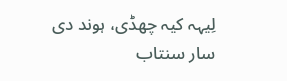لِیہہ کیہ چھڈی، ہوند دی سار سنتاب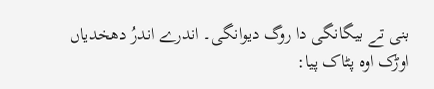بنی تے بیگانگی دا روگ دیوانگی۔ اندرے اندرُ دھخدیاں اوڑک اوہ پٹاک پیا: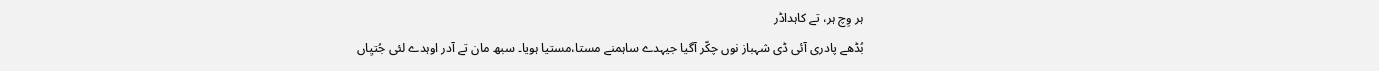ہر وِچ ہر، تے کاہداڈر
بُڈھے پادری آئی ڈی شہباز نوں چکّر آگیا جیہدے ساہمنے مستا،مستیا ہویا۔ سبھ مان تے آدر اوہدے لئی جُتیِاں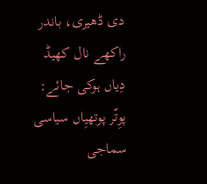دی ڈھیری، باندر راکھے نال کھیڈ دِیاں ہوکی جائے:
پوِتّر پوتھیِاں سیاسی سماجی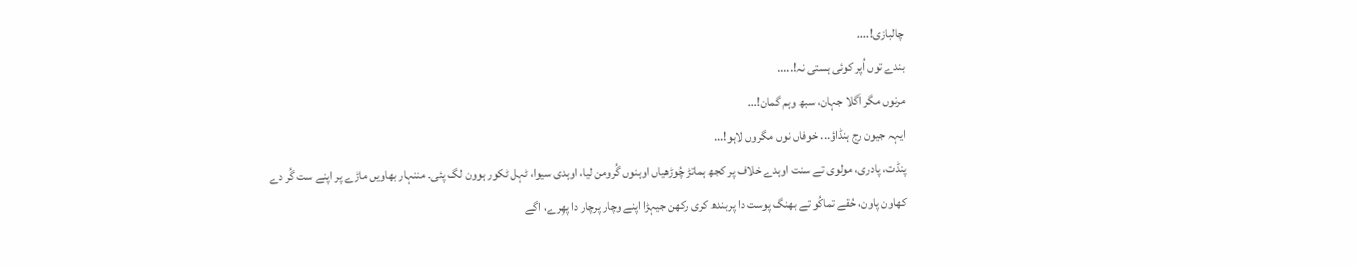چالبازی!....
بندے توں اُپر کوئی ہستی نہ!.....
مرنوں مگر اَگلا جہان، سبھ وہم گمان!...
ایہہ جیون رج ہنڈاؤ... خوفاں نوں مگروں لاہو!...
پنڈت، پادری، مولوی تے سنت اوہدے خلاف پر کجھ ہماتڑ چُوڑھیاں اوہنوں گُرومن لیا، اوہدی سیوا، ٹہل ٹکور ہوون لگ پئی۔ مننہار بھاویں ماڑے پر اپنے ست گُر دے کھاون پاون، حُقے تماکُو تے بھنگ پوست دا پربندھ کری رکھن جیہڑا اپنے وچار پرچار دا پھِرے، اگے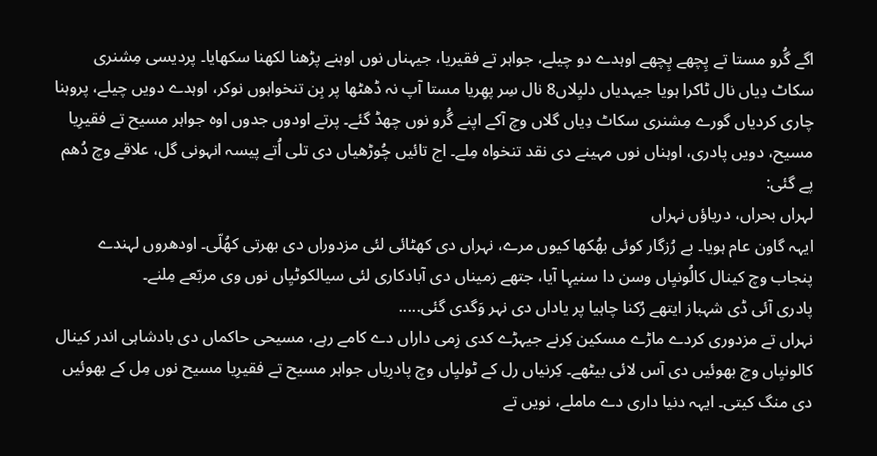اگے گُرو مستا تے پِچھے پِچھے اوہدے دو چیلے، جواہر تے فقیریا، جیہناں نوں اوہنے پڑھنا لکھنا سکھایا۔ پردیسی مِشنری سکاٹ دِیاں نال ٹاکرا ہویا جیہدیاں دلیِلاں8 نال سِر پھِریا مستا آپ نہ ڈھٹھا پر بِن تنخواہوں نوکر، اوہدے دویں چیلے، پروہنا چاری کردیاں گورے مِشنری سکاٹ دِیاں گلاں وچ آکے اپنے گُرو نوں چھڈ گئے۔ پرتے اودوں جدوں اوہ جواہر مسیح تے فقیرِیا مسیح، دویں پادری، اوہناں نوں مہینے دی نقد تنخواہ مِلے۔ اج تائیں چُوڑھیاں دی تلی اُتے پیسہ انہونی گل، علاقے وچ دُھم پے گئی:
لہراں بحراں، دریاؤں نہراں
ایہہ گاون عام ہویا۔ بے رُزگار کوئی بھُکھا کیوں مرے، نہراں دی کھٹائی لئی مزدوراں دی بھرتی کھُلّی۔ اودھروں لہندے پنجاب وچ کینال کالُونیِاں وسن دا سنیہِا آیا، جتھے زمیناں دی آبادکاری لئی سیالکوٹیِاں نوں وی مربّعے مِلنے۔
پادری آئی ڈی شہباز ایتھے رُکنا چاہیا پر یاداں دی نہر وَگدی گئی.....
نہراں تے مزدوری کردے ماڑے مسکین کِرنے جیہڑے کدی زِمی داراں دے کامے رہے، مسیحی حاکماں دی بادشاہی اندر کینال کالونیِاں وچ بھوئیں دی آس لائی بیٹھے۔ کِرنیاں رل کے ٹولیِاں وچ پادرِیاں جواہر مسیح تے فقیرِیا مسیح نوں مِل کے بھوئیں دی منگ کیتی۔ ایہہ دنیا داری دے ماملے، نویں تے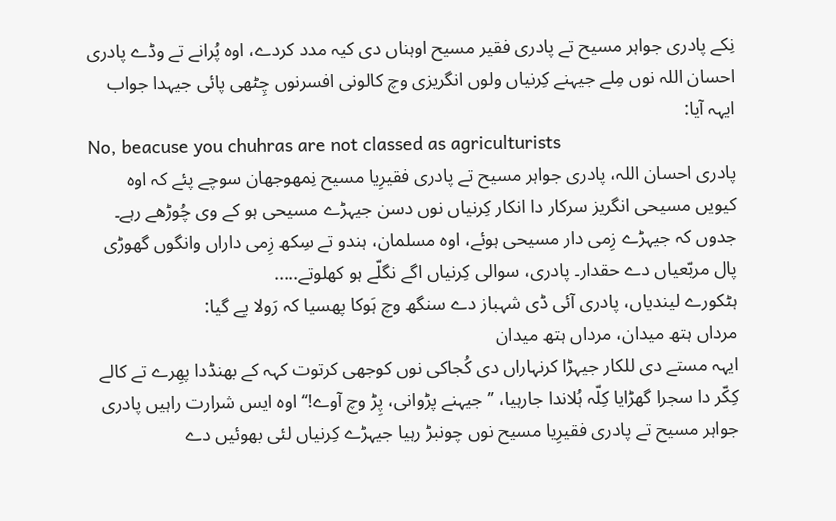نِکے پادری جواہر مسیح تے پادری فقیر مسیح اوہناں دی کیہ مدد کردے، اوہ پُرانے تے وڈے پادری احسان اللہ نوں مِلے جیہنے کِرنیاں ولوں انگریزی وچ کالونی افسرنوں چِٹھی پائی جیہدا جواب ایہہ آیا:
No, beacuse you chuhras are not classed as agriculturists
پادری احسان اللہ، پادری جواہر مسیح تے پادری فقیرِیا مسیح نِمھوجھان سوچے پئے کہ اوہ کیویں مسیحی انگریز سرکار دا انکار کِرنیاں نوں دسن جیہڑے مسیحی ہو کے وی چُوڑھے رہے۔ جدوں کہ جیہڑے زِمی دار مسیحی ہوئے، اوہ مسلمان، ہندو تے سِکھ زِمی داراں وانگوں گھوڑی پال مربّعیاں دے حقدار۔ پادری، سوالی کِرنیاں اگے نگلّے ہو کھلوتے.....
ہٹکورے لیندیاں، پادری آئی ڈی شہباز دے سنگھ وچ ہَوکا پھسیا کہ رَولا پے گیا:
مرداں ہتھ میدان، مرداں ہتھ میدان
ایہہ مستے دی للکار جیہڑا کرنہاراں دی کُجاکی نوں کوجھی کرتوت کہہ کے بھنڈدا پھِرے تے کالے کِکّر دا سجرا گھڑایا کِلّہ ہُلاندا جارہیا، ’’جیہنے پڑوانی، پِڑ وچ آوے!‘‘ اوہ ایس شرارت راہیں پادری جواہر مسیح تے پادری فقیرِیا مسیح نوں چونبڑ رہیا جیہڑے کِرنیاں لئی بھوئیں دے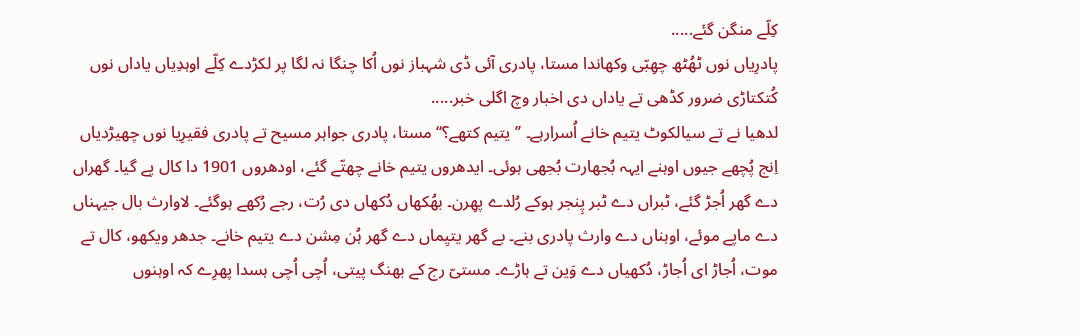کِلّے منگن گئے.....
پادرِیاں نوں ٹھُٹھ چھِبّی وکھاندا مستا، پادری آئی ڈی شہباز نوں اُکا چنگا نہ لگا پر لکڑدے کِلّے اوہدِیاں یاداں نوں کُتکتاڑی ضرور کڈھی تے یاداں دی اخبار وچ اگلی خبر.....
لدھیا نے تے سیالکوٹ یتیم خانے اُسرارہے۔ ’’یتیم کتھے؟‘‘ مستا، پادری جواہر مسیح تے پادری فقیرِیا نوں چھیڑدیاں اِنج پُچھے جیوں اوہنے ایہہ بُجھارت بُجھی ہوئی۔ ایدھروں یتیم خانے چھتّے گئے، اودھروں 1901 دا کال پے گیا۔ گھراں دے گھر اُجڑ گئے، ٹبراں دے ٹبر پِنجر ہوکے رُلدے پھِرن۔ بھُکھاں دُکھاں دی رُت، رجے رُکھے ہوگئے۔ لاوارث بال جیہناں دے ماپے موئے، اوہناں دے وارث پادری بنے۔ بے گھر یتیِماں دے گھر ہُن مِشن دے یتیم خانے۔ جدھر ویکھو، کال تے موت، اُجاڑ ای اُجاڑ، دُکھیاں دے وَین تے ہاڑے۔ مستیّ رج کے بھنگ پیتی، اُچی اُچی ہسدا پھرِے کہ اوہنوں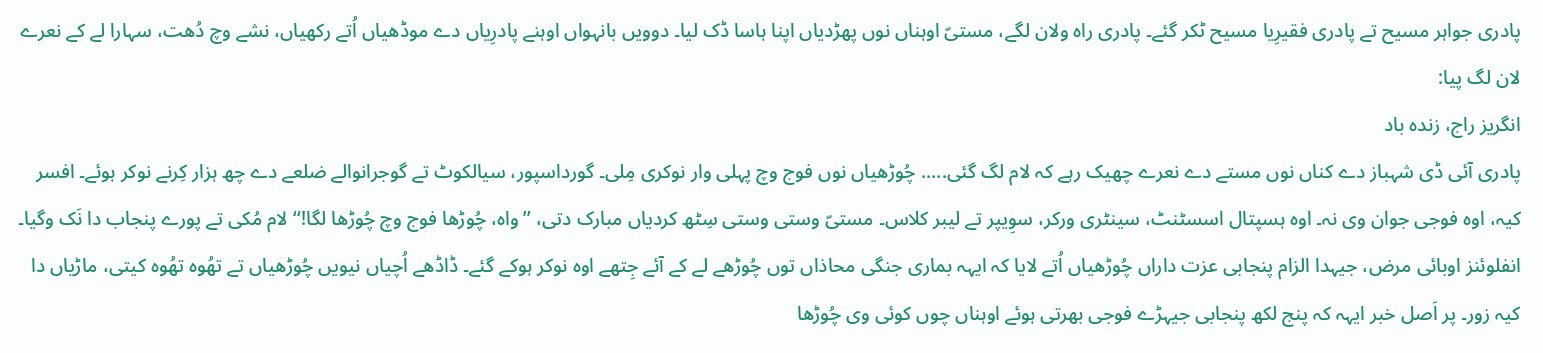پادری جواہر مسیح تے پادری فقیرِیا مسیح ٹکر گئے۔ پادری راہ ولان لگے، مستیّ اوہناں نوں پھڑدیاں اپنا ہاسا ڈک لیا۔ دوویں بانہواں اوہنے پادرِیاں دے موڈھیاں اُتے رکھیاں، نشے وچ دُھت، سہارا لے کے نعرے لان لگ پیا:
انگریز راج، زندہ باد
پادری آئی ڈی شہباز دے کناں نوں مستے دے نعرے چھیک رہے کہ لام لگ گئی..... چُوڑھیاں نوں فوج وچ پہلی وار نوکری مِلی۔ گورداسپور، سیالکوٹ تے گوجرانوالے ضلعے دے چھ ہزار کِرنے نوکر ہوئے۔ افسر کیہ، اوہ فوجی جوان وی نہ۔ اوہ ہسپتال اسسٹنٹ، سینٹری ورکر، سوِیپر تے لیبر کلاس۔ مستیّ وستی وستی سِٹھ کردیاں مبارک دتی، ’’واہ، چُوڑھا فوج وچ چُوڑھا لگا!‘‘ لام مُکی تے پورے پنجاب دا نَک وگیا۔ انفلوئنز اوبائی مرض، جیہدا الزام پنجابی عزت داراں چُوڑھیاں اُتے لایا کہ ایہہ بماری جنگی محاذاں توں چُوڑھے لے کے آئے جِتھے اوہ نوکر ہوکے گئے۔ ڈاڈھے اُچیاں نیویں چُوڑھیاں تے تھُوہ تھُوہ کیتی، ماڑیاں دا کیہ زور۔ پر اَصل خبر ایہہ کہ پنج لکھ پنجابی جیہڑے فوجی بھرتی ہوئے اوہناں چوں کوئی وی چُوڑھا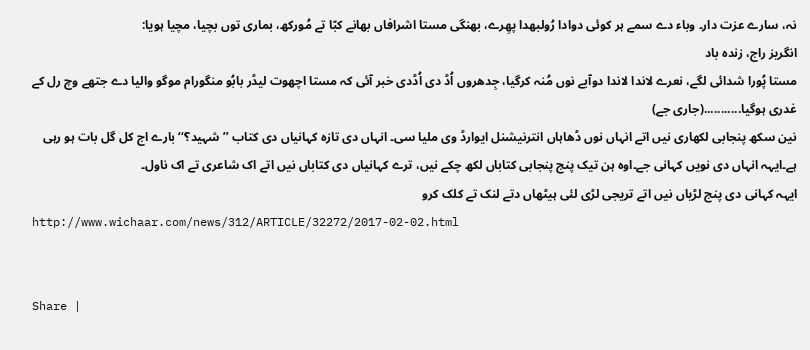نہ، سارے عزت دار۔ وباء دے سمے ہر کوئی دوادا رُولبھدا پھِرے، بھنگی مستا اشرافاں بھانے کبّا تے مُورکھ، بماری توں بچیا، مچیا ہویا:
انگریز راج، زندہ باد
مستا پُورا شدائی لگے، نعرے لاندا لاندا دوآبے نوں مُنہ کرگیا، جِدھروں اُڈ دی اُڈدی خبر آئی کہ مستا اچھوت لیڈر بابُو منگورام موگو والیا دے جتھے وچ رل کے غدری ہوگیا...........(جاری جے)
نین سکھ پنجابی لکھاری نیں اتے انہاں نوں ڈھاہاں انترنیشنل ایوارڈ وی ملیا سی۔ انہاں دی تازہ کہانیاں دی کتاب ’’شہید؟‘‘ بارے اج کل گل بات ہو رہی ہے۔ایہہ انہاں دی نویں کہانی جے۔اوہ ہن تیک پنج پنجابی کتاباں لکھ چکے نیں، ترے کہانیاں دی کتاباں نیں اتے اک شاعری تے اک ناول۔
ایہہ کہانی دی پنج لڑیاں نیں اتے تریجی لڑی لئی ہیٹھاں دتے لنک تے کلک کرو
http://www.wichaar.com/news/312/ARTICLE/32272/2017-02-02.html


Share |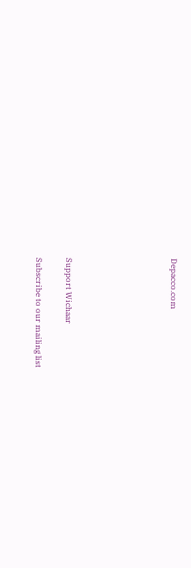Depacco.com






Support Wichaar

Subscribe to our mailing list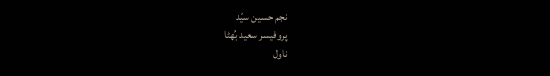نجم حسین سیّد
پروفیسر سعید بُھٹا
ناول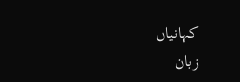کہانیاں
زبان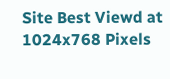Site Best Viewd at 1024x768 Pixels